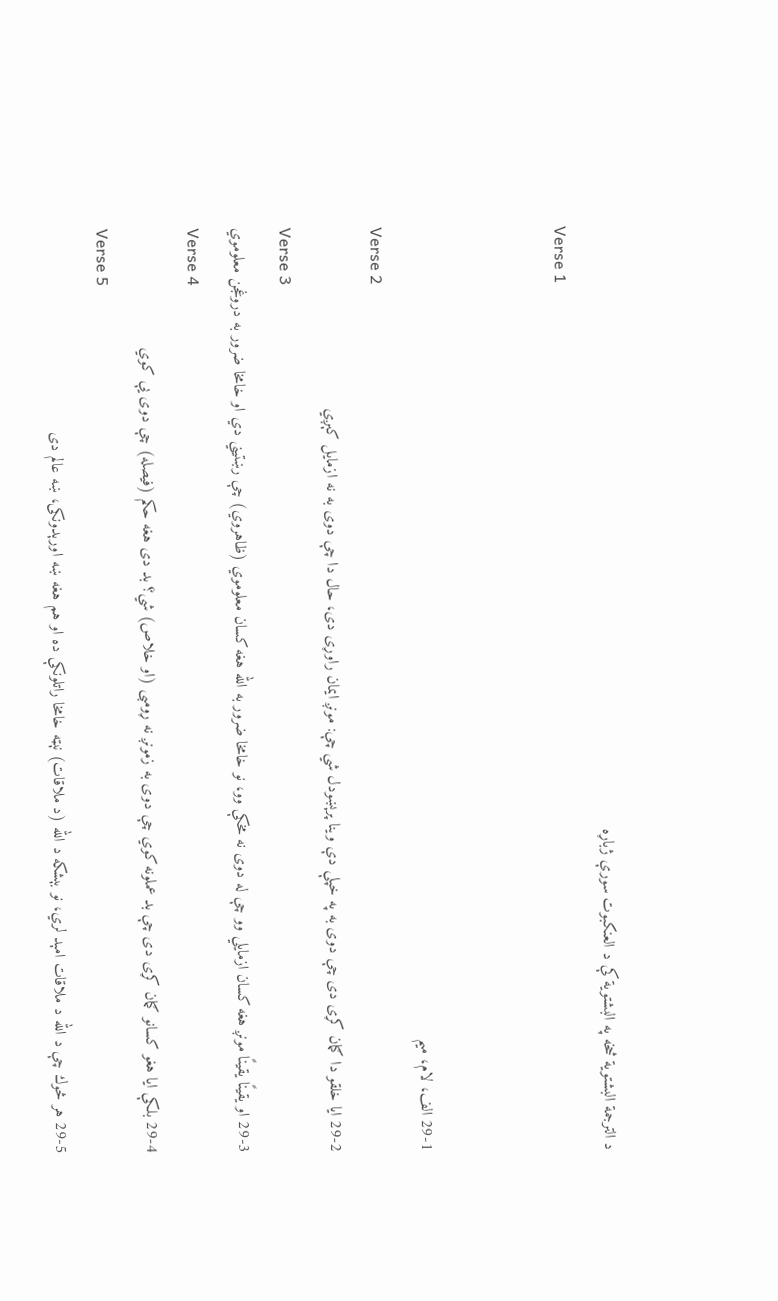د الترجمة البشتوية څخه په البشتوية کې د العنكبوت سورې ژباړه
Verse 1


29-1 الف، لام، ميم
Verse 2
29-2 ایا خلقو دا ګمان كړى دى چې دوى به په خپلې دې وینا پرېښودل شي چې: مونږ ایمان راوړى دى، حال دا چې دوى به نه ازمایل كېږي
Verse 3
29-3 او یقینًا یقینًا مونږ هغه كسان ازمایلي وو چې له دوى نه مخكې وو، نو خامخا ضرور به الله هغه كسان معلوموي (ظاهروي) چې رښتیني دي او خامخا ضرور به دروغجن معلوموي
Verse 4
29-4 بلكې ایا هغو كسانو ګمان كړى دى چې بد عملونه كوي چې دوى به زمونږ نه ړومبى (او خلاص) شي؟ بد دى هغه حكم (فیصله) چې دوى يې كوي
Verse 5
29-5 هر څوك چې د الله د ملاقات امېد لري، نو بېشكه د الله (د ملاقات) نېټه خامخا راتلونكې ده او هم هغه ښه اورېدونكى، ښه عالم دى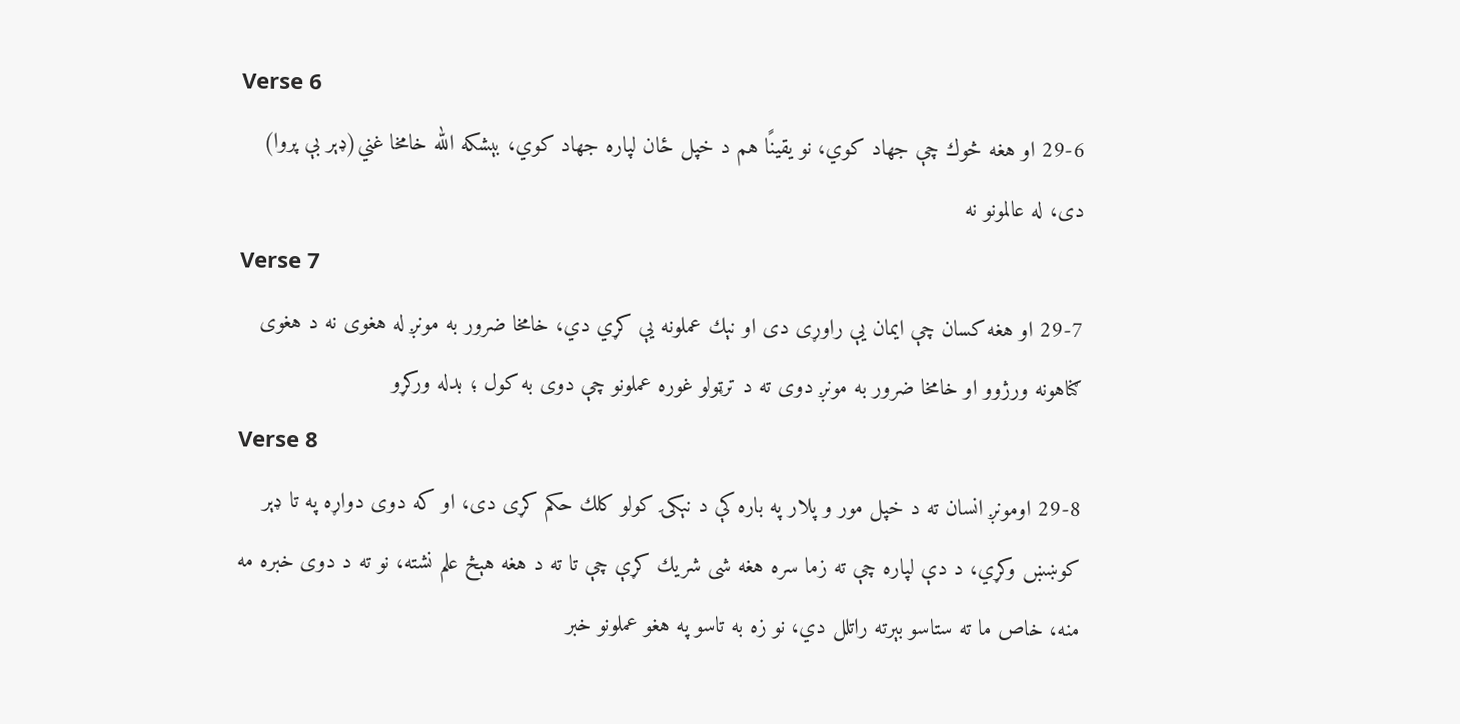Verse 6
29-6 او هغه څوك چې جهاد كوي، نو یقینًا هم د خپل ځان لپاره جهاد كوي، بېشكه الله خامخا غني(ډېر بې پروا) دى، له عالمونو نه
Verse 7
29-7 او هغه كسان چې ایمان يې راوړى دى او نېك عملونه يې كړي دي، خامخا ضرور به مونږ له هغوى نه د هغوى ګناهونه ورژوو او خامخا ضرور به مونږ دوى ته د ترټولو غوره عملونو چې دوى به كول ؛ بدله وركړو
Verse 8
29-8 اومونږ انسان ته د خپل مور و پلار په باره كې د نېكۍ كولو كلك حكم كړى دى، او كه دوى دواړه په تا ډېر كوښښ وكړي، د دې لپاره چې ته زما سره هغه شى شریك كړې چې تا ته د هغه هېڅ علم نشته، نو ته د دوى خبره مه منه، خاص ما ته ستاسو بېرته راتلل دي، نو زه به تاسو په هغو عملونو خبر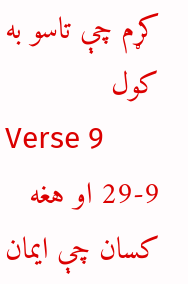كړم چې تاسو به كول
Verse 9
29-9 او هغه كسان چې ایمان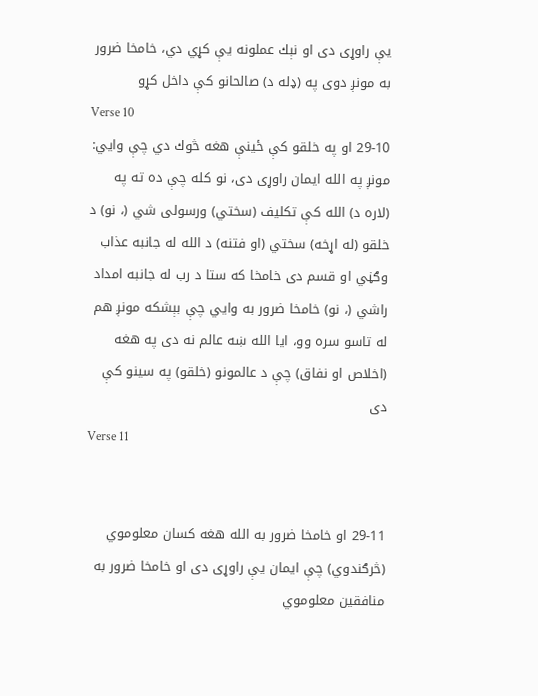يې راوړى دى او نېك عملونه يې كړي دي، خامخا ضرور به مونږ دوى په (ډله د) صالحانو كې داخل كړو
Verse 10
29-10 او په خلقو كې ځینې هغه څوك دي چې وايي: مونږ په الله ایمان راوړى دى، نو كله چې ده ته په (لاره د) الله كې تكلیف (سختي) ورسولى شي (، نو) د خلقو (له اړخه) سختي (او فتنه) د الله له جانبه عذاب وګڼي او قسم دى خامخا كه ستا د رب له جانبه امداد راشي (، نو) خامخا ضرور به وايي چې بېشكه مونږ هم له تاسو سره وو، ایا الله ښه عالم نه دى په هغه (اخلاص او نفاق) چې د عالمونو (خلقو) په سینو كې دى
Verse 11


29-11 او خامخا ضرور به الله هغه كسان معلوموي (څرګندوي) چې ایمان يې راوړى دى او خامخا ضرور به منافقین معلوموي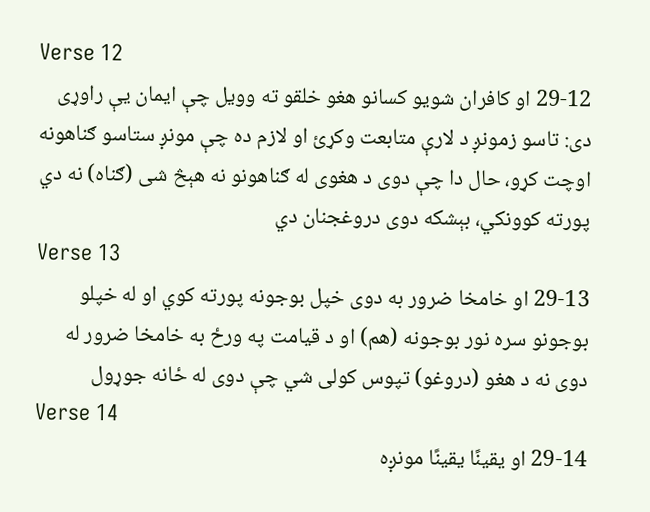Verse 12
29-12 او كافران شویو كسانو هغو خلقو ته وویل چې ایمان يې راوړى دى: تاسو زمونږ د لارې متابعت وكړئ او لازم ده چې مونږ ستاسو ګناهونه اوچت كړو، حال دا چې دوى د هغوى له ګناهونو نه هېڅ شى (ګناه) نه دي پورته كوونكي، بېشكه دوى دروغجنان دي
Verse 13
29-13 او خامخا ضرور به دوى خپل بوجونه پورته كوي او له خپلو بوجونو سره نور بوجونه (هم) او د قیامت په ورځ به خامخا ضرور له دوى نه د هغو (دروغو) تپوس كولى شي چې دوى له ځانه جوړول
Verse 14
29-14 او یقینًا یقینًا مونږه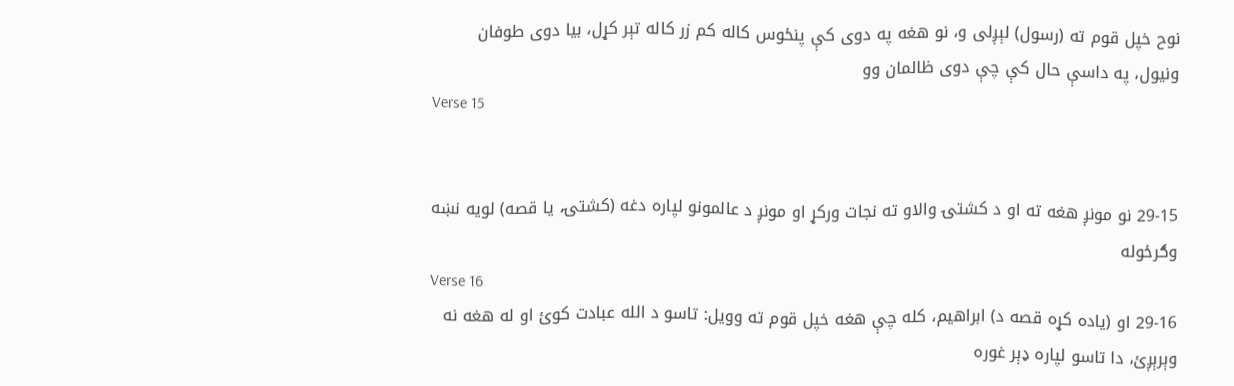نوح خپل قوم ته (رسول) لېږلى و، نو هغه په دوى كې پنځوس كاله كم زر كاله تېر كړل، بيا دوى طوفان ونيول، په داسې حال كې چې دوى ظالمان وو
Verse 15


29-15 نو مونږ هغه ته او د كشتۍ والاو ته نجات وركړ او مونږ د عالمونو لپاره دغه (كشتۍ، یا قصه) لویه نښه وګرځوله
Verse 16
29-16 او (یاده كړه قصه د) ابراهیم، كله چې هغه خپل قوم ته وویل: تاسو د الله عبادت كوئ او له هغه نه وېرېږئ، دا تاسو لپاره ډېر غوره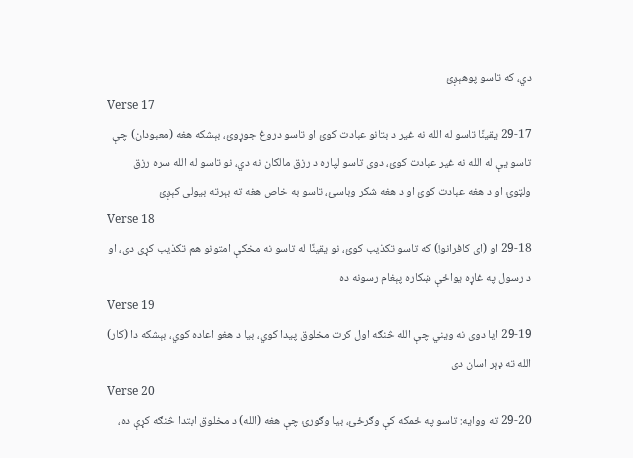دي، كه تاسو پوهېږئ
Verse 17
29-17 یقینًا تاسو له الله نه غیر د بتانو عبادت كوئ او تاسو دروغ جوړوئ، بېشكه هغه (معبودان) چې تاسو يې له الله نه غیر عبادت كوئ، دوى تاسو لپاره د رزق مالكان نه دي، نو تاسو له الله سره رزق ولټوئ او د هغه عبادت كوئ او د هغه شكر وباسئ، تاسو به خاص هغه ته بېرته بیولى كېږئ
Verse 18
29-18 او (اى كافرانو!) كه تاسو تكذیب كوئ، نو یقینًا له تاسو نه مخكې امتونو هم تكذیب كړى دى، او د رسول په غاړه يواځې ښكاره پېغام رسونه ده
Verse 19
29-19 ایا دوى نه ویني چې الله څنګه اول كرت مخلوق پیدا كوي، بیا د هغو اعاده كوي، بېشكه دا (كار) الله ته ډېر اسان دى
Verse 20
29-20 ته ووایه: تاسو په ځمكه كې وګرځئ، بیا وګورئ چې هغه (الله) د مخلوق ابتدا څنګه كړې ده،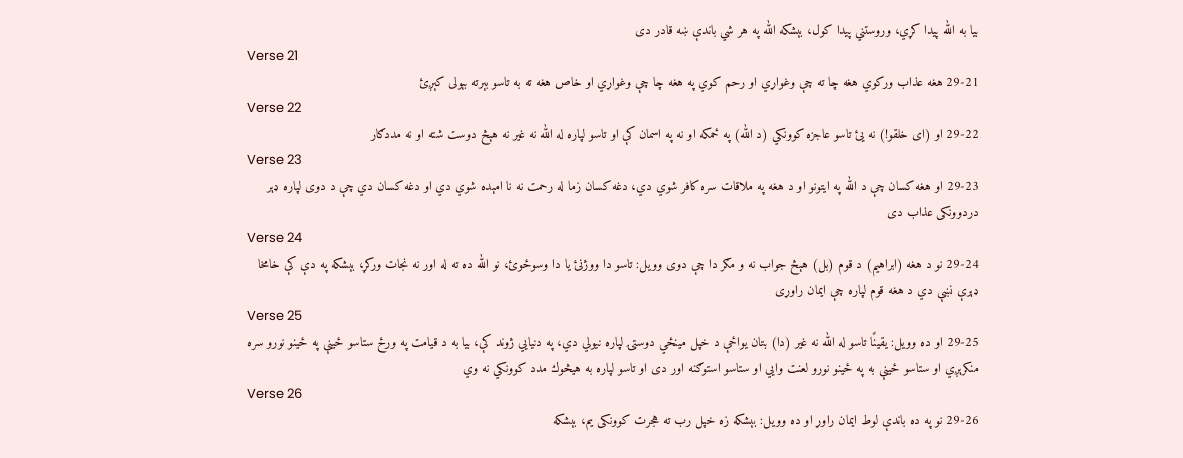بیا به الله پیدا كړي، وروستني پیدا كول، بېشكه الله په هر شي باندې ښه قادر دى
Verse 21
29-21 هغه عذاب وركوي هغه چا ته چې وغواړي او رحم كوي په هغه چا چې وغواړي او خاص هغه ته به تاسو بېرته بېولى كېږئ
Verse 22
29-22 او (اى خلقو!) نه یئ تاسو عاجزه كوونكي (د الله) په ځمكه او نه په اسمان كې او تاسو لپاره له الله نه غیر نه هېڅ دوست شته او نه مددګار
Verse 23
29-23 او هغه كسان چې د الله په ایتونو او د هغه په ملاقات سره كافر شوي دي، دغه كسان زما له رحمت نه نا امېده شوي دي او دغه كسان دي چې د دوى لپاره ډېر دردوونكى عذاب دى
Verse 24
29-24 نو د هغه (ابراهیم) د قوم (بل) هېڅ جواب نه و مګر دا چې دوى وویل: تاسو دا ووژنئ یا دا وسوځوئ، نو الله ده ته له اور نه نجات وركړ، بېشكه په دې كې خامخا ډېرې نښې دي د هغه قوم لپاره چې ایمان راوړی
Verse 25
29-25 او ده وویل: یقینًا تاسو له الله نه غیر (دا) بتان يواځې د خپل مینځي دوستۍ لپاره نیولي دي، په دنيايي ژوند كې، بیا به د قیامت په ورځ ستاسو ځینې په ځینو نورو سره منكرېږي او ستاسو ځینې به په ځینو نورو لعنت وايي او ستاسو استوګنه اور دى او تاسو لپاره به هیڅوك مدد كوونكي نه وي
Verse 26
29-26 نو په ده باندې لوط ایمان راوړ او ده وویل: بېشكه زه خپل رب ته هجرت كوونكى یم، بېشكه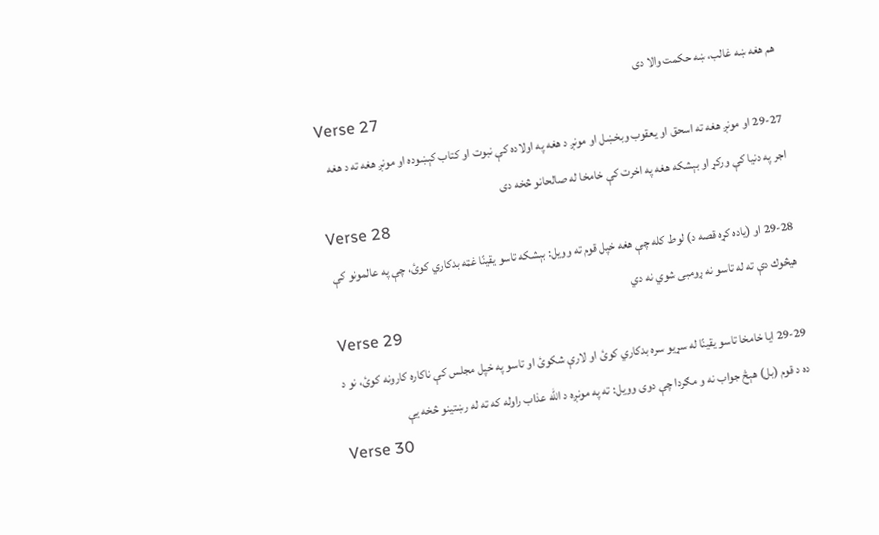هم هغه ښه غالب، ښه حكمت والا دى
Verse 27
29-27 او مونږ هغه ته اسحق او یعقوب وبخښل او مونږ د هغه په اولاده كې نبوت او كتاب كېښوده او مونږ هغه ته د هغه اجر په دنیا كې وركړ او بېشكه هغه په اخرت كې خامخا له صالحانو څخه دى
Verse 28
29-28 او (یاده كړه قصه د) لوط كله چې هغه خپل قوم ته وویل: بېشكه تاسو یقینًا غټه بدكاري كوئ، چې په عالمونو كې هیڅوك دې ته له تاسو نه ړومبى شوي نه دي
Verse 29
29-29 ایا خامخا تاسو یقینًا له سړیو سره بدكاري كوئ او لارې شكوئ او تاسو په خپل مجلس كې ناكاره كارونه كوئ، نو د ده د قوم (بل) هېڅ جواب نه و مګردا چې دوى وویل: ته په مونږه د الله عذاب راوله كه ته له رښتینو څخه يې
Verse 30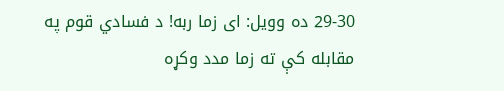29-30 ده وویل: اى زما ربه! د فسادي قوم په مقابله كې ته زما مدد وكړه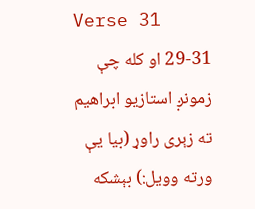Verse 31
29-31 او كله چې زمونږ استازيو ابراهیم ته زېرى راوړ (بیا يې ورته وویل:) بېشكه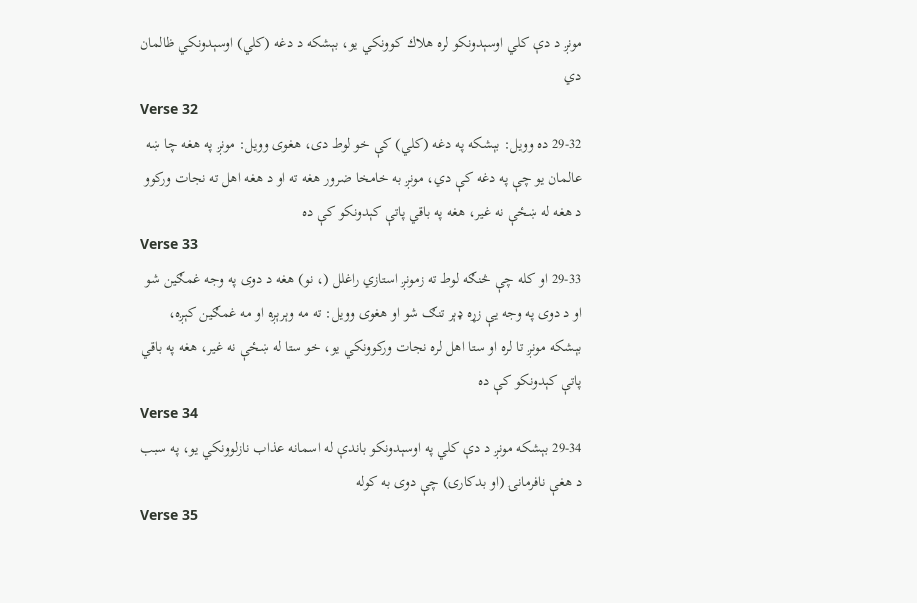مونږ د دې كلي اوسېدونكو لره هلاك كوونكي یو، بېشكه د دغه (كلي) اوسېدونكي ظالمان دي
Verse 32
29-32 ده وویل: بېشكه په دغه (كلي) كې خو لوط دى، هغوى وویل: مونږ په هغه چا ښه عالمان یو چې په دغه كې دي، مونږ به خامخا ضرور هغه ته او د هغه اهل ته نجات وركوو د هغه له ښځې نه غیر، هغه په باقي پاتې كېدونكو كې ده
Verse 33
29-33 او كله چې څنګه لوط ته زمونږ استازي راغلل (، نو) هغه د دوى په وجه غمګین شو او د دوى په وجه يې زړه ډېر تنګ شو او هغوى وویل: ته مه وېرېږه او مه غمګین كېږه، بېشكه مونږ تا لره او ستا اهل لره نجات وركوونكي یو، خو ستا له ښځې نه غیر، هغه په باقي پاتې كېدونكو كې ده
Verse 34
29-34 بېشكه مونږ د دې كلي په اوسېدونكو باندې له اسمانه عذاب نازلوونكي یو، په سبب د هغې نافرمانۍ (او بدكارۍ) چې دوى به كوله
Verse 35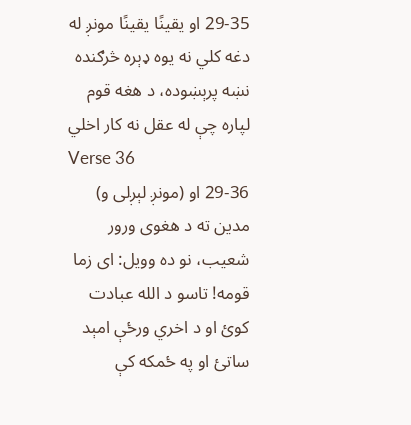29-35 او یقینًا یقینًا مونږ له دغه كلي نه یوه ډېره څرګنده نښه پرېښوده، د هغه قوم لپاره چې له عقل نه كار اخلي
Verse 36
29-36 او (مونږ لېږلى و) مدین ته د هغوى ورور شعیب، نو ده وویل: اى زما قومه! تاسو د الله عبادت كوئ او د اخري ورځې امېد ساتئ او په ځمكه كې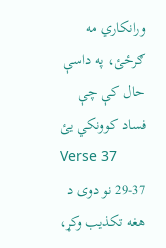ورانكاري مه ګرځئ، په داسې حال كې چې فساد كوونكي یئ
Verse 37
29-37 نو دوى د هغه تكذیب وكړ،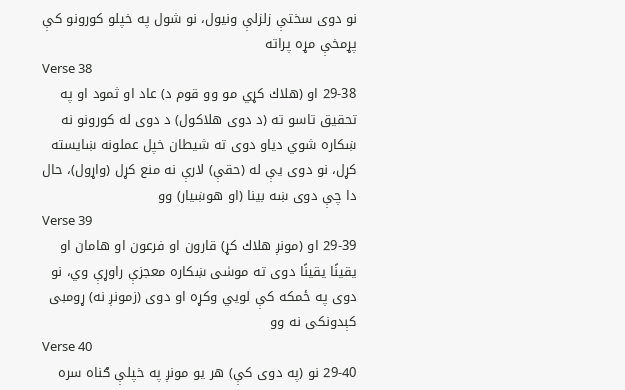نو دوى سختې زلزلې ونیول، نو شول په خپلو كورونو كې پړمخې مړه پراته
Verse 38
29-38 او (هلاك كړي مو وو قوم د) عاد او ثمود او په تحقيق تاسو ته (د دوى هلاكول) د دوى له كورونو نه ښكاره شوي دياو دوى ته شیطان خپل عملونه ښايسته كړل، نو دوى يې له (حقې) لارې نه منع كړل (واړول)، حال دا چې دوى ښه بینا (او هوښیار) وو
Verse 39
29-39 او (مونږ هلاك كړ) قارون او فرعون او هامان او یقینًا یقینًا دوى ته موسٰى ښكاره معجزې راوړې وي، نو دوى په ځمكه كې لويي وكړه او دوى (زمونږ نه) ړومبى كېدونكی نه وو
Verse 40
29-40 نو (په دوى كې) هر یو مونږ په خپلې ګناه سره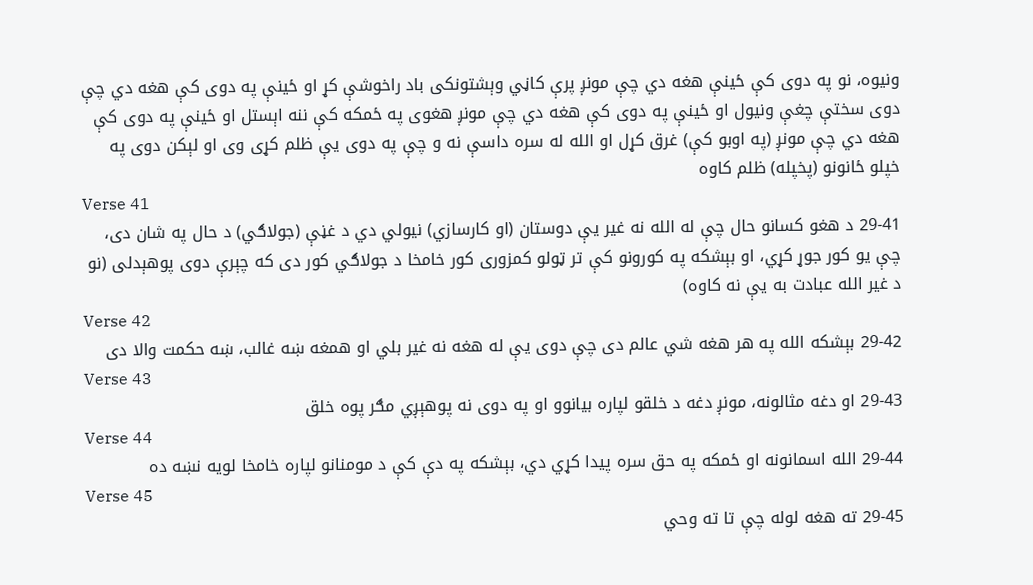ونیوه، نو په دوى كې ځینې هغه دي چې مونږ پرې كاڼي وېشتونكى باد راخوشې كړ او ځینې په دوى كې هغه دي چې دوى سختې چغې ونیول او ځینې په دوى كې هغه دي چې مونږ هغوى په ځمكه كې ننه اېستل او ځینې په دوى كې هغه دي چې مونږ (په اوبو كې) غرق كړل او الله له سره داسې نه و چې په دوى يې ظلم كړى وى او لېكن دوى په خپلو ځانونو (پخپله) ظلم كاوه
Verse 41
29-41 د هغو كسانو حال چې له الله نه غیر يې دوستان (او كارسازي) نیولي دي د غڼې (جولاګي) د حال په شان دى، چې یو كور جوړ كړي، او بېشكه په كورونو كې تر ټولو كمزورى كور خامخا د جولاګي كور دى كه چېرې دوى پوهېدلى (نو د غیر الله عبادت به يې نه كاوه)
Verse 42
29-42 بېشكه الله په هر هغه شي عالم دى چې دوى يې له هغه نه غیر بلي او همغه ښه غالب، ښه حكمت والا دى
Verse 43
29-43 او دغه مثالونه، مونږ دغه د خلقو لپاره بیانوو او په دوى نه پوهېږي مګر پوه خلق
Verse 44
29-44 الله اسمانونه او ځمكه په حق سره پیدا كړي دي، بېشكه په دې كې د مومنانو لپاره خامخا لویه نښه ده
Verse 45
29-45 ته هغه لوله چې تا ته وحي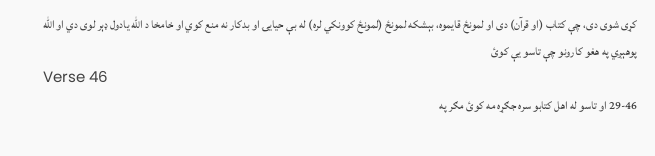كړى شوى دى، چې كتاب (او قرآن) دى او لمونځ قايموه، بېشكه لمونځ (لمونځ كوونكي لره) له بې حیایۍ او بدكار نه منع كوي او خامخا د الله یادول ډېر لوى دي او الله پوهېږي په هغو كارونو چې تاسو يې كوئ
Verse 46
29-46 او تاسو له اهل كتابو سره جګړه مه كوئ مګر په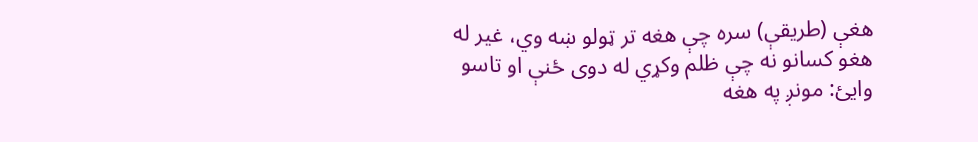هغې (طریقې) سره چې هغه تر ټولو ښه وي، غیر له هغو كسانو نه چې ظلم وكړي له دوى ځنې او تاسو وايئ: مونږ په هغه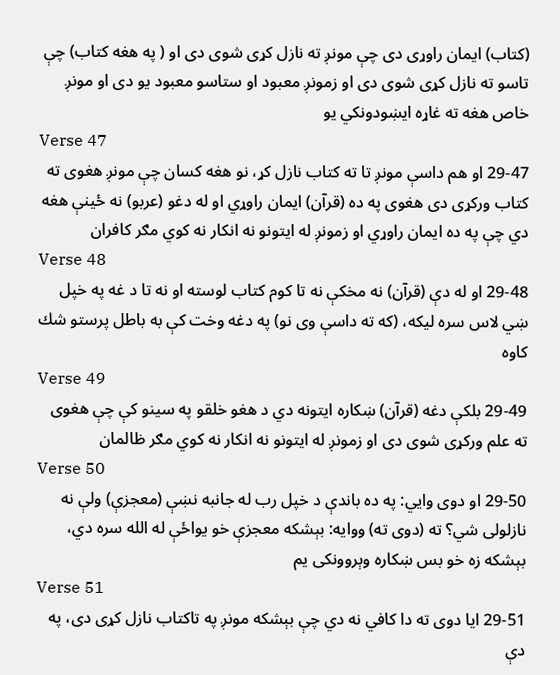(كتاب) ایمان راوړى دى چې مونږ ته نازل كړى شوى دى او ( په هغه كتاب) چې تاسو ته نازل كړى شوى دى او زمونږ معبود او ستاسو معبود یو دى او مونږ خاص هغه ته غاړه ايښودونكي یو
Verse 47
29-47 او هم داسې مونږ تا ته كتاب نازل كړ، نو هغه كسان چې مونږ هغوى ته كتاب وركړى دى هغوى په ده (قرآن) ایمان راوړي او له دغو (عربو) نه ځینې هغه دي چې په ده ایمان راوړي او زمونږ له ایتونو نه انكار نه كوي مګر كافران
Verse 48
29-48 او له دې (قرآن) نه مخكې نه تا كوم كتاب لوسته او نه تا د غه په خپل ښي لاس سره لیكه، (كه ته داسې وى نو) په دغه وخت كې به باطل پرستو شك كاوه
Verse 49
29-49 بلكې دغه (قرآن) ښكاره ایتونه دي د هغو خلقو په سینو كې چې هغوى ته علم وركړى شوى دى او زمونږ له ایتونو نه انكار نه كوي مګر ظالمان
Verse 50
29-50 او دوى وايي: په ده باندې د خپل رب له جانبه نښې (معجزې) ولې نه نازلولى شي؟ ته (دوى ته) ووایه: بېشكه معجزې خو يواځې له الله سره دي، بېشكه زه خو بس ښكاره وېروونكى یم
Verse 51
29-51 ایا دوى ته دا كافي نه دي چې بېشكه مونږ په تاكتاب نازل كړى دى، په دې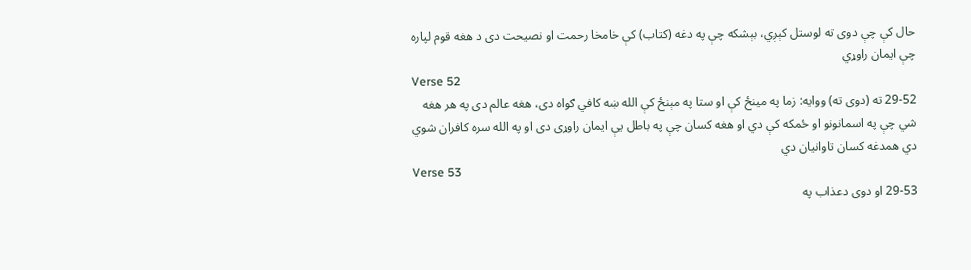حال كې چې دوى ته لوستل كېږي، بېشكه چې په دغه (كتاب) كې خامخا رحمت او نصیحت دى د هغه قوم لپاره چې ایمان راوړي
Verse 52
29-52 ته (دوى ته) ووایه: زما په مینځ كې او ستا په مېنځ كې الله ښه كافي ګواه دى، هغه عالم دى په هر هغه شي چې په اسمانونو او ځمكه كې دي او هغه كسان چې په باطل يې ایمان راوړى دى او په الله سره كافران شوي دي همدغه كسان تاوانیان دي
Verse 53
29-53 او دوى دعذاب په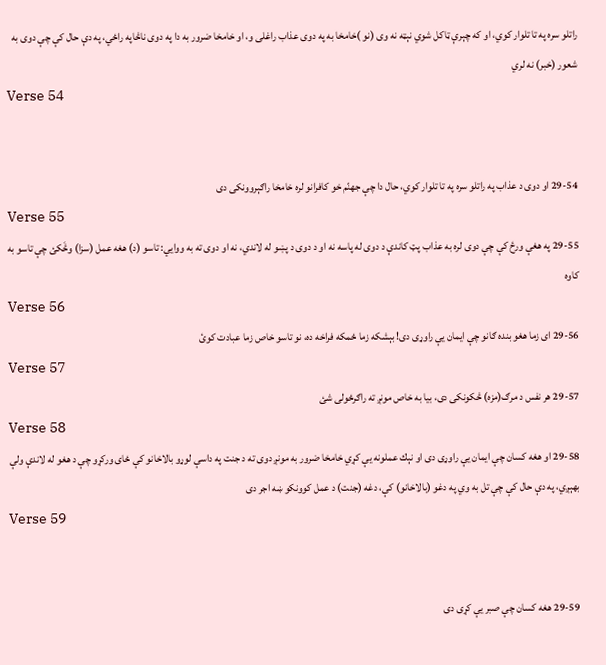راتلو سره په تا تلوار كوي، او كه چېرې ټاكل شوي نېټه نه وى (نو )خامخا به په دوى عذاب راغلى و، او خامخا ضرور به دا په دوى ناڅاپه راځي، په دې حال كې چې دوى به شعور (خبر) نه لري
Verse 54


29-54 او دوى د عذاب په راتلو سره په تا تلوار كوي، حال دا چې جهنّم خو كافرانو لره خامخا راګېروونكى دى
Verse 55
29-55 په هغې ورځ كې چې دوى لره به عذاب پټ كاندې د دوى له پاسه نه او د دوى د پښو له لاندي، نه او دوى ته به ووايي: تاسو (د) هغه عمل (سزا) وڅَكئ چې تاسو به كاوه
Verse 56
29-56 اى زما هغو بنده ګانو چې ایمان يې راوړى دى! بېشكه زما ځمكه فراخه ده، نو تاسو خاص زما عبادت كوئ
Verse 57
29-57 هر نفس د مرګ(مزه) څكونكى دى، بیا به خاص مونږ ته راګرځولى شئ
Verse 58
29-58 او هغه كسان چې ایمان يې راوړى دى او نېك عملونه يې كړي خامخا ضرور به مونږ دوى ته د جنت په داسې لوړو بالاخانو كې ځاى وركړو چې د هغو له لاندې ولې بهېږي، په دې حال كې چې تل به وي په دغو (بالاخانو) كې، دغه (جنت) د عمل كوونكو ښه اجر دى
Verse 59


29-59 هغه كسان چې صبر يې كړى دى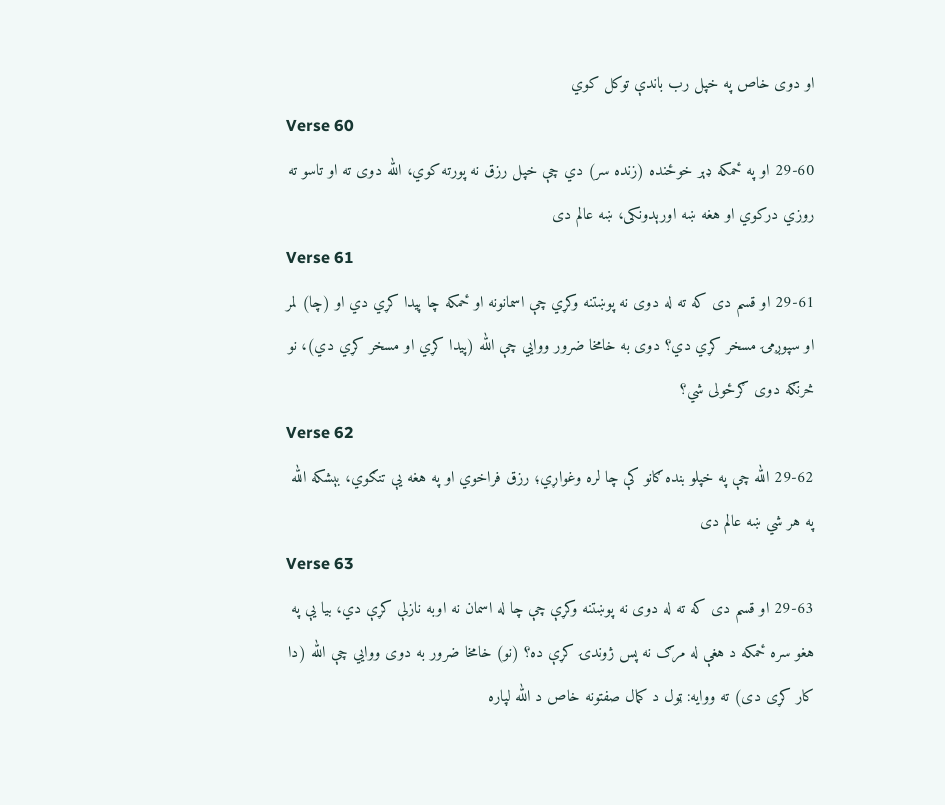او دوى خاص په خپل رب باندې توكل كوي
Verse 60
29-60 او په ځمكه ډېر خوځنده (زنده سر) دي چې خپل رزق نه پورته كوي، الله دوى ته او تاسو ته روزي دركوي او هغه ښه اورېدونكى، ښه عالم دى
Verse 61
29-61 او قسم دى كه ته له دوى نه پوښتنه وكړي چې اسمانونه او ځمكه چا پیدا كړي دي او (چا) لمر او سپوږمۍ مسخر كړي دي؟ دوى به خامخا ضرور ووايي چې الله (پیدا كړي او مسخر كړي دي)، نو څرنګه دوى ګرځولى شي؟
Verse 62
29-62 الله چې په خپلو بنده ګانو كې چا لره وغواړي؛ رزق فراخوي او په هغه يې تنګوي، بېشكه الله په هر شي ښه عالم دى
Verse 63
29-63 او قسم دى كه ته له دوى نه پوښتنه وكړې چې چا له اسمان نه اوبه نازلې كړې دي، بيا يې په هغو سره ځمكه د هغې له مرګ نه پس ژوندۍ كړې ده؟ (نو) خامخا ضرور به دوى ووايي چې الله (دا كار كړى دى) ته ووایه: ټول د كمال صفتونه خاص د الله لپاره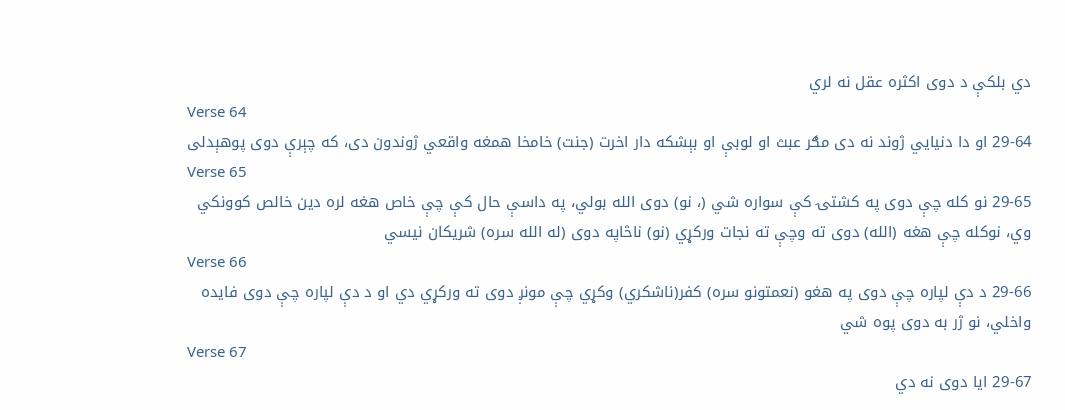دي بلكې د دوى اكثره عقل نه لري
Verse 64
29-64 او دا دنيايي ژوند نه دى مګر عبث او لوبې او بېشكه دار اخرت (جنت) خامخا همغه واقعي ژوندون دى، كه چېرې دوى پوهېدلى
Verse 65
29-65 نو كله چې دوى په كشتۍ كې سواره شي (، نو) دوى الله بولي، په داسې حال كې چې خاص هغه لره دین خالص كوونكي وي، نوكله چې هغه (الله) دوى ته وچې ته نجات وركړي (نو) ناڅاپه دوى (له الله سره) شریكان نیسي
Verse 66
29-66 د دې لپاره چې دوى په هغو (نعمتونو سره) كفر(ناشكري) وكړي چې مونږ دوى ته وركړي دي او د دې لپاره چې دوى فايده واخلي، نو ژر به دوى پوه شي
Verse 67
29-67 ایا دوى نه دي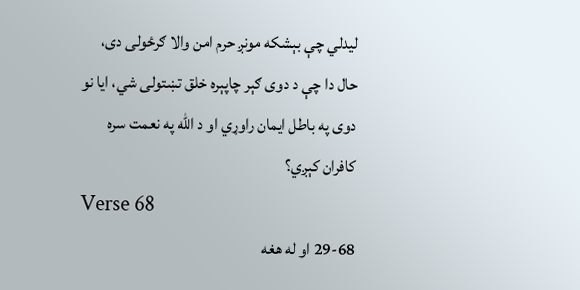لیدلي چې بېشكه مونږ حرم امن والا ګرځولى دى، حال دا چې د دوى ګېر چاپېره خلق تښتولى شي، ایا نو دوى په باطل ایمان راوړي او د الله په نعمت سره كافران كېږي؟
Verse 68
29-68 او له هغه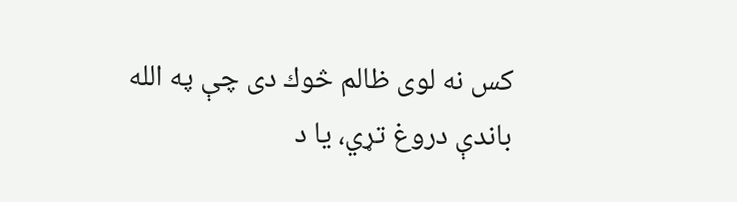كس نه لوى ظالم څوك دى چې په الله باندې دروغ تړي، یا د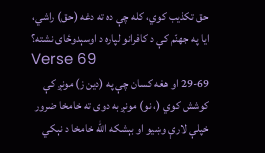حق تكذیب كوي، كله چې ده ته دغه (حق) راشي، ايا په جهنّم كې د كافرانو لپاره د اوسېدوځاى نشته؟
Verse 69
29-69 او هغه كسان چې په (دین ز) مونږ كې كوشش كوي (، نو) مونږ به دوى ته خامخا ضرور خپلې لارې وښیو او بېشكه الله خامخا د نېكي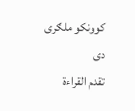كوونكو ملګرى دى
تقدم القراءة